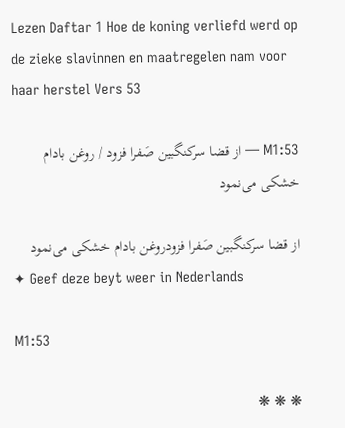Lezen Daftar 1 Hoe de koning verliefd werd op de zieke slavinnen en maatregelen nam voor haar herstel Vers 53

M1:53 — از قضا سرکنگبین صَفرا فزود / روغن بادام خشکی می‌نمود

از قضا سرکنگبین صَفرا فزودروغن بادام خشکی می‌نمود
✦ Geef deze beyt weer in Nederlands

M1:53

❋ ❋ ❋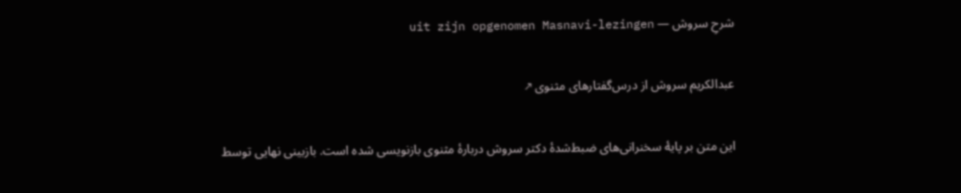شرحِ سروش — uit zijn opgenomen Masnavi-lezingen

عبدالکریم سروش از درس‌گفتارهای مثنوی ↗

این متن بر پایهٔ سخنرانی‌های ضبط‌شدهٔ دکتر سروش دربارهٔ مثنوی بازنویسی شده است. بازبینی نهایی توسط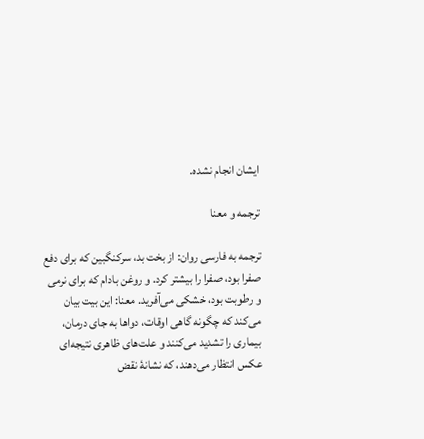ایشان انجام نشده.

ترجمه و معنا

ترجمه به فارسی روان: از بخت بد، سرکنگبین که برای دفع صفرا بود، صفرا را بیشتر کرد. و روغن بادام که برای نرمی و رطوبت بود، خشکی می‌آفرید. معنا: این بیت بیان می‌کند که چگونه گاهی اوقات، دواها به جای درمان، بیماری را تشدید می‌کنند و علت‌های ظاهری نتیجه‌ای عکس انتظار می‌دهند، که نشانهٔ نقض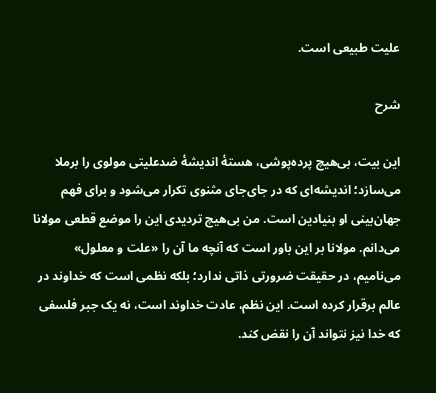علیت طبیعی است.

شرح

این بیت، بی‌هیچ پرده‌پوشی، هستهٔ اندیشهٔ ضدعلیتی مولوی را برملا می‌سازد؛ اندیشه‌ای که در جای‌جای مثنوی تکرار می‌شود و برای فهم جهان‌بینی او بنیادین است. من بی‌هیچ تردیدی این را موضع قطعی مولانا می‌دانم. مولانا بر این باور است که آنچه ما آن را «علت و معلول» می‌نامیم، در حقیقت ضرورتی ذاتی ندارد؛ بلکه نظمی است که خداوند در عالم برقرار کرده است. این نظم، عادت خداوند است، نه یک جبر فلسفی که خدا نیز نتواند آن را نقض کند.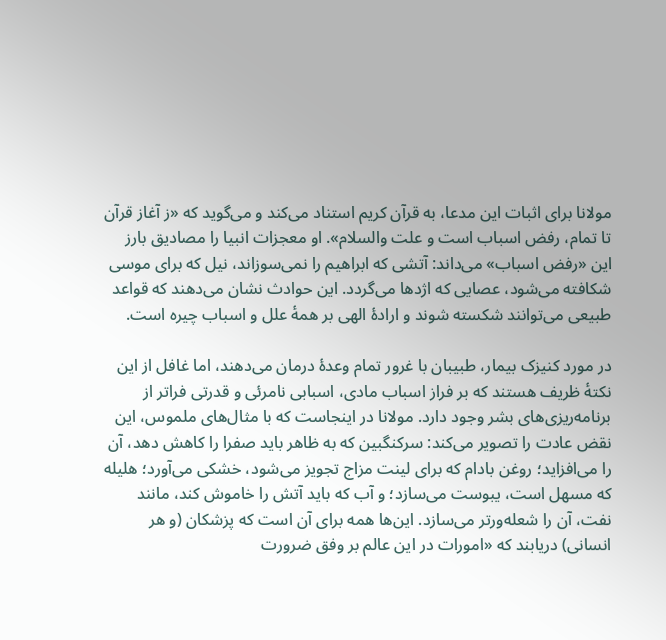مولانا برای اثبات این مدعا، به قرآن کریم استناد می‌کند و می‌گوید که «ز آغاز قرآن تا تمام، رفض اسباب است و علت والسلام». او معجزات انبیا را مصادیق بارز این «رفض اسباب» می‌داند: آتشی که ابراهیم را نمی‌سوزاند، نیل که برای موسی شکافته می‌شود، عصایی که اژدها می‌گردد. این حوادث نشان می‌دهند که قواعد طبیعی می‌توانند شکسته شوند و ارادهٔ الهی بر همهٔ علل و اسباب چیره است.

در مورد کنیزک بیمار، طبیبان با غرور تمام وعدهٔ درمان می‌دهند، اما غافل از این نکتهٔ ظریف هستند که بر فراز اسباب مادی، اسبابی نامرئی و قدرتی فراتر از برنامه‌ریزی‌های بشر وجود دارد. مولانا در اینجاست که با مثال‌های ملموس، این نقض عادت را تصویر می‌کند: سرکنگبین که به ظاهر باید صفرا را کاهش دهد، آن را می‌افزاید؛ روغن بادام که برای لینت مزاج تجویز می‌شود، خشکی می‌آورد؛ هلیله که مسهل است، یبوست می‌سازد؛ و آب که باید آتش را خاموش کند، مانند نفت، آن را شعله‌ورتر می‌سازد. این‌ها همه برای آن است که پزشکان (و هر انسانی) دریابند که «امورات در این عالم بر وفق ضرورت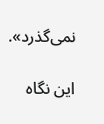نمی‌گذرد».

این نگاه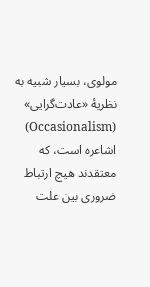مولوی، بسیار شبیه به نظریهٔ «عادت‌گرایی» (Occasionalism) اشاعره است، که معتقدند هیچ ارتباط ضروری بین علت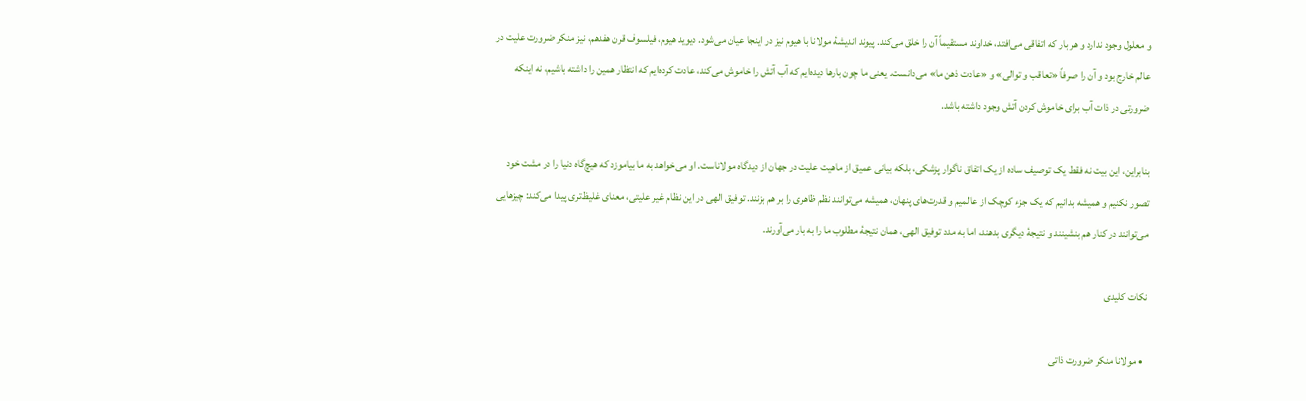و معلول وجود ندارد و هر بار که اتفاقی می‌افتد، خداوند مستقیماً آن را خلق می‌کند. پیوند اندیشهٔ مولانا با هیوم نیز در اینجا عیان می‌شود. دیوید هیوم، فیلسوف قرن هفدهم، نیز منکر ضرورت علیت در عالم خارج بود و آن را صرفاً «تعاقب و توالی» و «عادت ذهن ما» می‌دانست. یعنی ما چون بارها دیده‌ایم که آب آتش را خاموش می‌کند، عادت کرده‌ایم که انتظار همین را داشته باشیم، نه اینکه ضرورتی در ذات آب برای خاموش کردن آتش وجود داشته باشد.

بنابراین، این بیت نه فقط یک توصیف ساده از یک اتفاق ناگوار پزشکی، بلکه بیانی عمیق از ماهیت علیت در جهان از دیدگاه مولاناست. او می‌خواهد به ما بیاموزد که هیچ‌گاه دنیا را در مشت خود تصور نکنیم و همیشه بدانیم که یک جزء کوچک از عالمیم و قدرت‌های پنهان، همیشه می‌توانند نظم ظاهری را بر هم بزنند. توفیق الهی در این نظام غیر علیتی، معنای غلیظ‌تری پیدا می‌کند: چیزهایی می‌توانند در کنار هم بنشینند و نتیجهٔ دیگری بدهند، اما به مدد توفیق الهی، همان نتیجهٔ مطلوب ما را به بار می‌آورند.

نکات کلیدی

  • مولانا منکر ضرورت ذاتی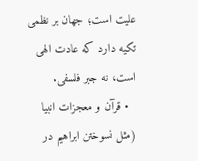علیت است؛ جهان بر نظمی تکیه دارد که عادت الهی است، نه جبر فلسفی.
  • قرآن و معجزات انبیا (مثل نسوختن ابراهیم در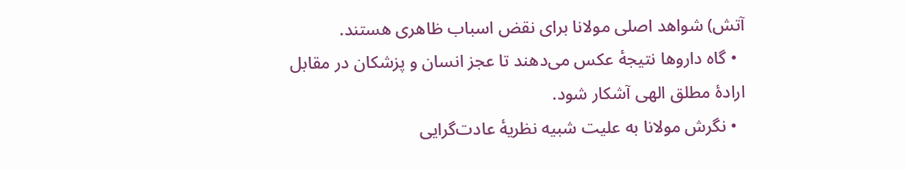آتش) شواهد اصلی مولانا برای نقض اسباب ظاهری هستند.
  • گاه داروها نتیجهٔ عکس می‌دهند تا عجز انسان و پزشکان در مقابل ارادهٔ مطلق الهی آشکار شود.
  • نگرش مولانا به علیت شبیه نظریهٔ عادت‌گرایی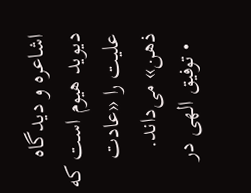اشاعره و دیدگاه دیوید هیوم است که علیت را «عادت ذهن» می‌داند.
  • توفیق الهی در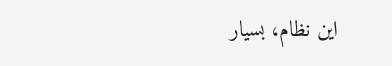این نظام، بسیار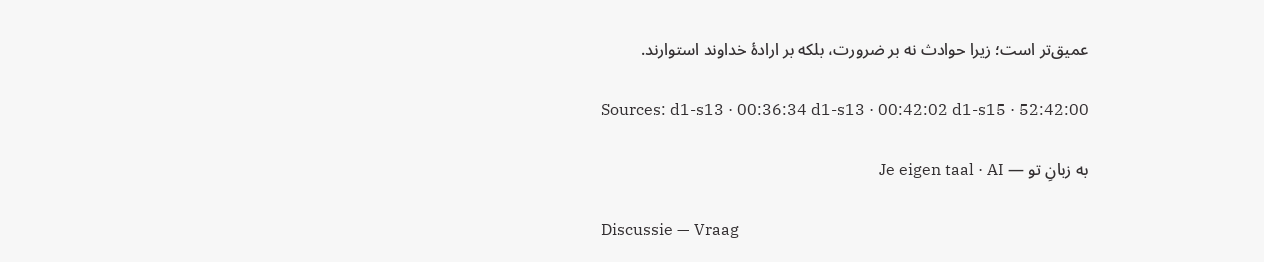عمیق‌تر است؛ زیرا حوادث نه بر ضرورت، بلکه بر ارادهٔ خداوند استوارند.

Sources: d1-s13 · 00:36:34 d1-s13 · 00:42:02 d1-s15 · 52:42:00

به زبانِ تو — Je eigen taal · AI

Discussie — Vraag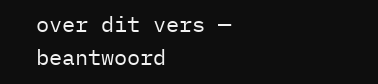over dit vers — beantwoord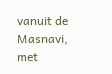vanuit de Masnavi, met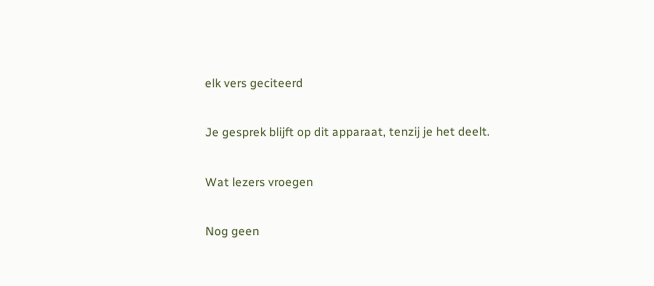elk vers geciteerd

Je gesprek blijft op dit apparaat, tenzij je het deelt.

Wat lezers vroegen

Nog geen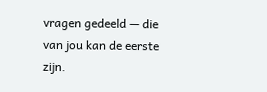vragen gedeeld — die van jou kan de eerste zijn.